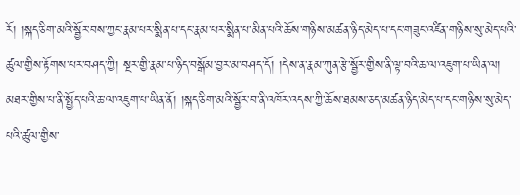རོ། །སྐད་ཅིག་མའི་སྦྱོར་བས་ཀྱང་རྣམ་པར་སྨིན་པ་དང་རྣམ་པར་སྨིན་པ་མིན་པའི་ཆོས་གཉིས་མཚན་ཉིད་མེད་པ་དང་གཟུང་འཛིན་གཉིས་སུ་མེད་པའི་ཚུལ་གྱིས་རྟོགས་པར་བཤད་ཀྱི། སྔར་གྱི་རྣམ་པ་ཉིད་བསྒོམ་བྱར་མ་བཤད་དོ། །དེས་ན་རྣམ་ཀུན་རྩེ་སྦྱོར་གྱིས་ནི་ལྟ་བའི་ཆ་ལ་འཇུག་པ་ཡིན་ལ། མཐར་གྱིས་པ་ནི་སྤྱོད་པའི་ཆ་ལ་འཇུག་པ་ཡིན་ནོ། །སྐད་ཅིག་མའི་སྦྱོར་བ་ནི་འཁོར་འདས་ཀྱི་ཆོས་ཐམས་ཅད་མཚན་ཉིད་མེད་པ་དང་གཉིས་སུ་མེད་པའི་ཚུལ་གྱིས་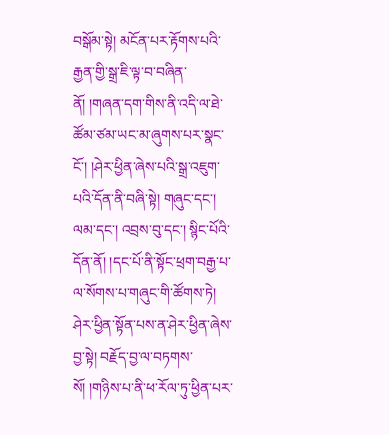བསྒོམ་སྟེ། མངོན་པར་རྟོགས་པའི་རྒྱན་གྱི་སྒྲ་ཇི་ལྟ་བ་བཞིན་ནོ། །གཞན་དག་གིས་ནི་འདི་ལ་ཐེ་ཚོམ་ཙམ་ཡང་མ་ཞུགས་པར་སྣང་ངོ་། །ཤེར་ཕྱིན་ཞེས་པའི་སྒྲ་འཇུག་པའི་དོན་ནི་བཞི་སྟེ། གཞུང་དང་། ལམ་དང་། འབྲས་བུ་དང་། སྙིང་པོའི་དོན་ནོ། །དང་པོ་ནི་སྟོང་ཕྲག་བརྒྱ་པ་ལ་སོགས་པ་གཞུང་གི་ཚོགས་ཏེ། ཤེར་ཕྱིན་སྟོན་པས་ན་ཤེར་ཕྱིན་ཞེས་བྱ་སྟེ། བརྗོད་བྱ་ལ་བཏགས་སོ། །གཉིས་པ་ནི་ཕ་རོལ་ཏུ་ཕྱིན་པར་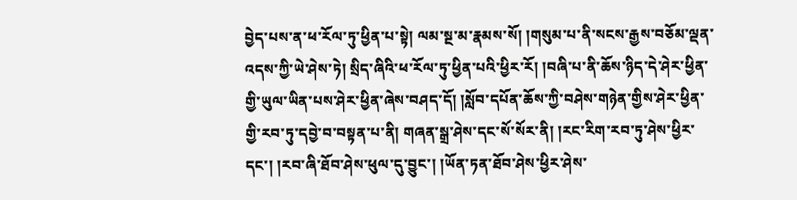བྱེད་པས་ན་ཕ་རོལ་ཏུ་ཕྱིན་པ་སྟེ། ལམ་སྔ་མ་རྣམས་སོ། །གསུམ་པ་ནི་སངས་རྒྱས་བཅོམ་ལྡན་འདས་ཀྱི་ཡེ་ཤེས་ཏེ། སྲིད་ཞིའི་ཕ་རོལ་ཏུ་ཕྱིན་པའི་ཕྱིར་རོ། །བཞི་པ་ནི་ཆོས་ཉིད་དེ་ཤེར་ཕྱིན་གྱི་ཡུལ་ཡིན་པས་ཤེར་ཕྱིན་ཞེས་བཤད་དོ། །སློབ་དཔོན་ཆོས་ཀྱི་བཤེས་གཉེན་གྱིས་ཤེར་ཕྱིན་གྱི་རབ་ཏུ་དབྱེ་བ་བསྟན་པ་ནི། གཞན་སྒྲ་ཤེས་དང་སོ་སོར་ནི། །རང་རིག་རབ་ཏུ་ཤེས་ཕྱིར་དང་། །རབ་ཞི་ཐོབ་ཤེས་ཕུལ་དུ་བྱུང་། །ཡོན་ཏན་ཐོབ་ཤེས་ཕྱིར་ཤེས་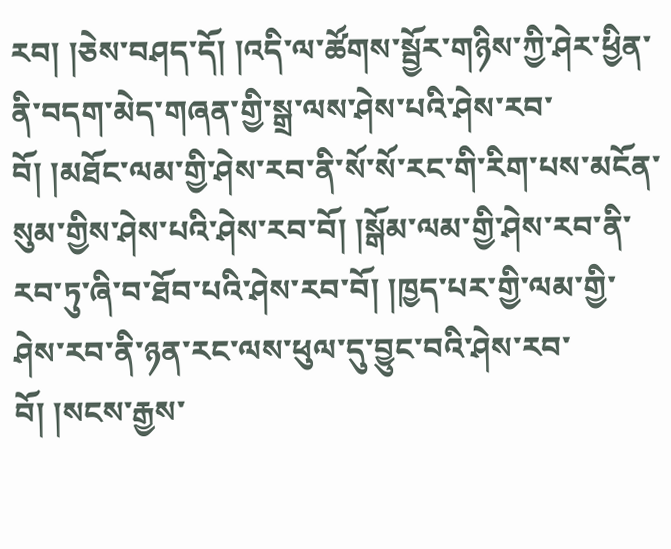རབ། །ཅེས་བཤད་དོ། །འདི་ལ་ཚོགས་སྦྱོར་གཉིས་ཀྱི་ཤེར་ཕྱིན་ནི་བདག་མེད་གཞན་གྱི་སྒྲ་ལས་ཤེས་པའི་ཤེས་རབ་བོ། །མཐོང་ལམ་གྱི་ཤེས་རབ་ནི་སོ་སོ་རང་གི་རིག་པས་མངོན་སུམ་གྱིས་ཤེས་པའི་ཤེས་རབ་བོ། །སྒོམ་ལམ་གྱི་ཤེས་རབ་ནི་རབ་ཏུ་ཞི་བ་ཐོབ་པའི་ཤེས་རབ་བོ། །ཁྱད་པར་གྱི་ལམ་གྱི་ཤེས་རབ་ནི་ཉན་རང་ལས་ཕུལ་དུ་བྱུང་བའི་ཤེས་རབ་བོ། །སངས་རྒྱས་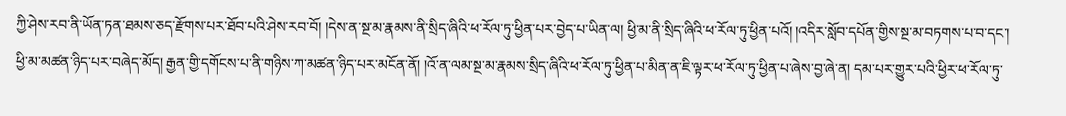ཀྱི་ཤེས་རབ་ནི་ཡོན་ཏན་ཐམས་ཅད་རྫོགས་པར་ཐོབ་པའི་ཤེས་རབ་བོ། །དེས་ན་སྔ་མ་རྣམས་ནི་སྲིད་ཞིའི་ཕ་རོལ་ཏུ་ཕྱིན་པར་བྱེད་པ་ཡིན་ལ། ཕྱི་མ་ནི་སྲིད་ཞིའི་ཕ་རོལ་ཏུ་ཕྱིན་པའོ། །འདིར་སློབ་དཔོན་གྱིས་སྔ་མ་བཏགས་པ་བ་དང་། ཕྱི་མ་མཚན་ཉིད་པར་བཞེད་མོད། རྒྱན་གྱི་དགོངས་པ་ནི་གཉིས་ཀ་མཚན་ཉིད་པར་མངོན་ནོ། །འོ་ན་ལམ་སྔ་མ་རྣམས་སྲིད་ཞིའི་ཕ་རོལ་ཏུ་ཕྱིན་པ་མིན་ན་ཇི་ལྟར་ཕ་རོལ་ཏུ་ཕྱིན་པ་ཞེས་བྱ་ཞེ་ན། དམ་པར་གྱུར་པའི་ཕྱིར་ཕ་རོལ་ཏུ་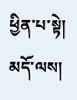ཕྱིན་པ་སྟེ། མདོ་ལས།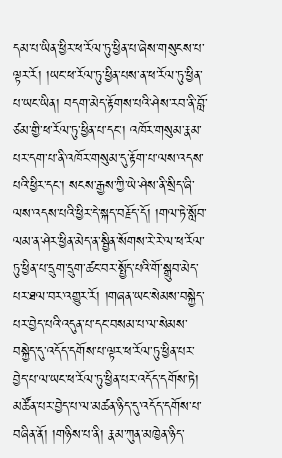དམ་པ་ཡིན་ཕྱིར་ཕ་རོལ་ཏུ་ཕྱིན་པ་ཞེས་གསུངས་པ་ལྟར་རོ། །ཡང་ཕ་རོལ་ཏུ་ཕྱིན་པས་ན་ཕ་རོལ་ཏུ་ཕྱིན་པ་ཡང་ཡིན། བདག་མེད་རྟོགས་པའི་ཤེས་རབ་ནི་བློ་ཙམ་གྱི་ཕ་རོལ་ཏུ་ཕྱིན་པ་དང་། འཁོར་གསུམ་རྣམ་པར་དག་པ་ནི་འཁོར་གསུམ་དུ་རྟོག་པ་ལས་འདས་པའི་ཕྱིར་དང་། སངས་རྒྱས་ཀྱི་ཡེ་ཤེས་ནི་སྲིད་ཞི་ལས་འདས་པའི་ཕྱིར་དེ་སྐད་བརྗོད་དོ། །གལ་ཏེ་སློབ་ལམ་ན་ཤེར་ཕྱིན་མེད་ན་སྦྱིན་སོགས་རེ་རེ་ལ་ཕ་རོལ་ཏུ་ཕྱིན་པ་དྲུག་དྲུག་ཚང་བར་སྤྱོད་པའི་གོ་སྒྲུབ་མེད་པར་ཐལ་བར་འགྱུར་རོ། །གཞན་ཡང་སེམས་བསྐྱེད་པར་བྱེད་པའི་འདུན་པ་དང་བསམ་པ་ལ་སེམས་བསྐྱེད་དུ་འདོད་དགོས་པ་ལྟར་ཕ་རོལ་ཏུ་ཕྱིན་པར་བྱེད་པ་ལ་ཡང་ཕ་རོལ་ཏུ་ཕྱིན་པར་འདོད་དགོས་ཏེ། མཚོན་པར་བྱེད་པ་ལ་མཚན་ཉིད་དུ་འདོད་དགོས་པ་བཞིན་ནོ། །གཉིས་པ་ནི། རྣམ་ཀུན་མཁྱེན་ཉིད་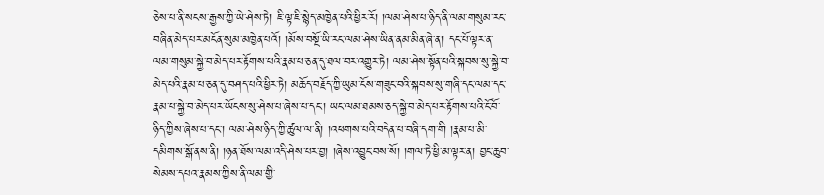ཅེས་པ་ནི་སངས་རྒྱས་ཀྱི་ཡེ་ཤེས་ཏེ། ཇི་ལྟ་ཇི་སྙེད་མཁྱེན་པའི་ཕྱིར་རོ། །ལམ་ཤེས་པ་ཉིད་ནི་ལམ་གསུམ་རང་བཞིན་མེད་པར་མངོན་སུམ་མཁྱེན་པའོ། །མོས་བསྔོ་ཡི་རང་ལམ་ཤེས་ཡིན་ནམ་མིན་ཞེ་ན། དང་པོ་ལྟར་ན་ལམ་གསུམ་སྐྱེ་བ་མེད་པར་རྟོགས་པའི་རྣམ་པ་ཅན་དུ་ཐལ་བར་འགྱུར་ཏེ། ལམ་ཤེས་སྟོན་པའི་སྐབས་སུ་སྐྱེ་བ་མེད་པའི་རྣམ་པ་ཅན་དུ་བཤད་པའི་ཕྱིར་ཏེ། མཆོད་བརྗོད་ཀྱི་ཡུམ་ངོས་གཟུང་བའི་སྐབས་སུ་གཞི་དང་ལམ་དང་རྣམ་པ་སྐྱེ་བ་མེད་པར་ཡོངས་སུ་ཤེས་པ་ཞེས་པ་དང་། ཡང་ལམ་ཐམས་ཅད་སྐྱེ་བ་མེད་པར་རྟོགས་པའི་ངོ་བོ་ཉིད་ཀྱིས་ཞེས་པ་དང་། ལམ་ཤེས་ཉིད་ཀྱི་ཚུལ་ལ་ནི། །འཕགས་པའི་བདེན་པ་བཞི་དག་གི །རྣམ་པ་མི་དམིགས་སྒོ་ནས་ནི། །ཉན་ཐོས་ལམ་འདི་ཤེས་པར་བྱ། །ཞེས་འབྱུང་བས་སོ། །གལ་ཏེ་ཕྱི་མ་ལྟར་ན། བྱང་ཆུབ་སེམས་དཔའ་རྣམས་ཀྱིས་ནི་ལམ་གྱི་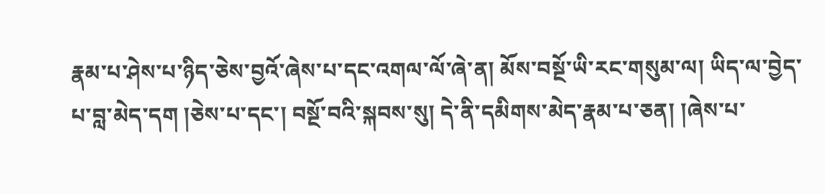རྣམ་པ་ཤེས་པ་ཉིད་ཅེས་བྱའོ་ཞེས་པ་དང་འགལ་ལོ་ཞེ་ན། མོས་བསྔོ་ཡི་རང་གསུམ་ལ། ཡིད་ལ་བྱེད་པ་བླ་མེད་དག །ཅེས་པ་དང་། བསྔོ་བའི་སྐབས་སུ། དེ་ནི་དམིགས་མེད་རྣམ་པ་ཅན། །ཞེས་པ་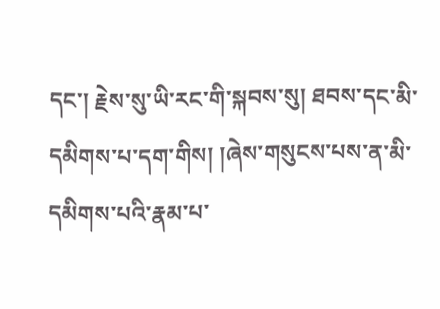དང་། རྗེས་སུ་ཡི་རང་གི་སྐབས་སུ། ཐབས་དང་མི་དམིགས་པ་དག་གིས། །ཞེས་གསུངས་པས་ན་མི་དམིགས་པའི་རྣམ་པ་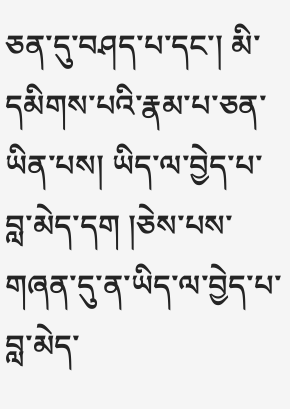ཅན་དུ་བཤད་པ་དང་། མི་དམིགས་པའི་རྣམ་པ་ཅན་ཡིན་པས། ཡིད་ལ་བྱེད་པ་བླ་མེད་དག །ཅེས་པས་གཞན་དུ་ན་ཡིད་ལ་བྱེད་པ་བླ་མེད་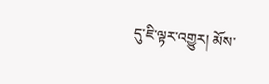དུ་ཇི་ལྟར་འགྱུར། མོས་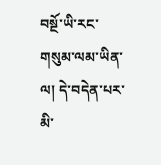བསྔོ་ཡི་རང་གསུམ་ལམ་ཡིན་ལ། དེ་བདེན་པར་མི་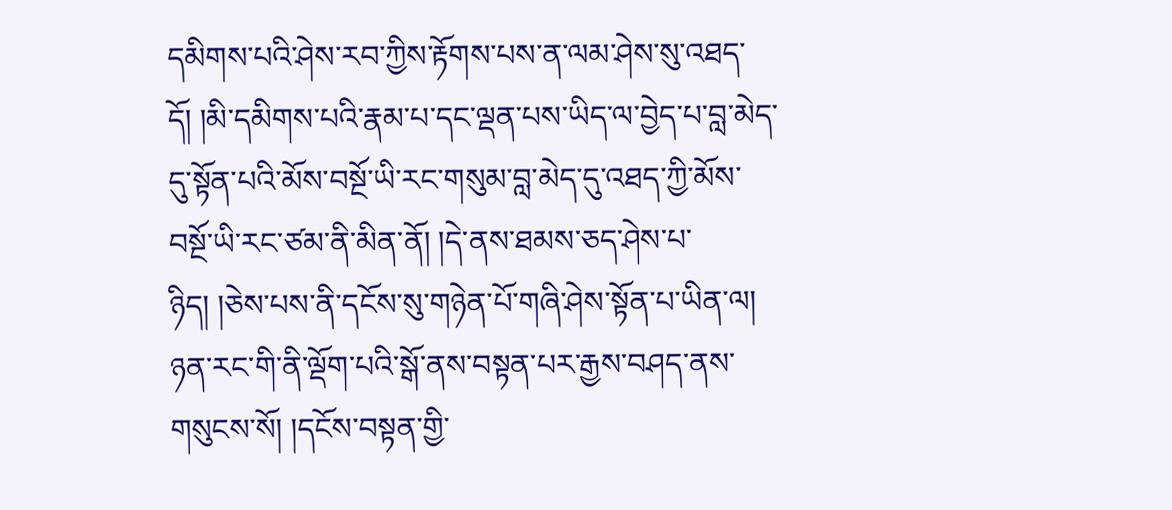དམིགས་པའི་ཤེས་རབ་ཀྱིས་རྟོགས་པས་ན་ལམ་ཤེས་སུ་འཐད་དོ། །མི་དམིགས་པའི་རྣམ་པ་དང་ལྡན་པས་ཡིད་ལ་བྱེད་པ་བླ་མེད་དུ་སྟོན་པའི་མོས་བསྔོ་ཡི་རང་གསུམ་བླ་མེད་དུ་འཐད་ཀྱི་མོས་བསྔོ་ཡི་རང་ཙམ་ནི་མིན་ནོ། །དེ་ནས་ཐམས་ཅད་ཤེས་པ་ཉིད། །ཅེས་པས་ནི་དངོས་སུ་གཉེན་པོ་གཞི་ཤེས་སྟོན་པ་ཡིན་ལ། ཉན་རང་གི་ནི་ལྡོག་པའི་སྒོ་ནས་བསྟན་པར་རྒྱས་བཤད་ནས་གསུངས་སོ། །དངོས་བསྟན་གྱི་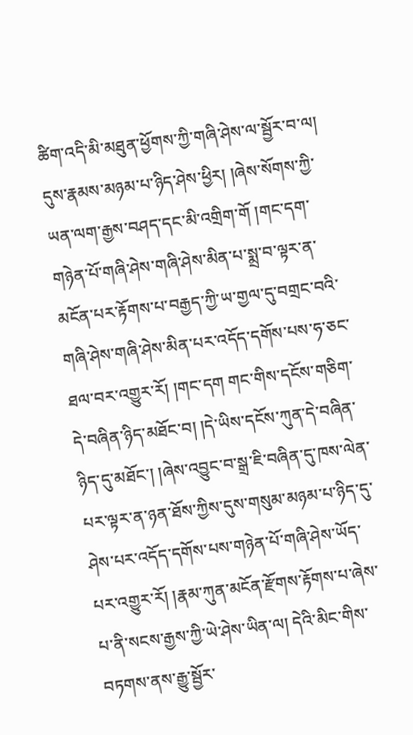ཚིག་འདི་མི་མཐུན་ཕྱོགས་ཀྱི་གཞི་ཤེས་ལ་སྦྱོར་བ་ལ། དུས་རྣམས་མཉམ་པ་ཉིད་ཤེས་ཕྱིར། །ཞེས་སོགས་ཀྱི་ཡན་ལག་རྒྱས་བཤད་དང་མི་འགྲིག་གོ །གང་དག་གཉེན་པོ་གཞི་ཤེས་གཞི་ཤེས་མིན་པ་སྨྲ་བ་ལྟར་ན་མངོན་པར་རྟོགས་པ་བརྒྱད་ཀྱི་ཡ་གྱལ་དུ་བགྲང་བའི་གཞི་ཤེས་གཞི་ཤེས་མིན་པར་འདོད་དགོས་པས་ཧ་ཅང་ཐལ་བར་འགྱུར་རོ། །གང་དག གང་གིས་དངོས་གཅིག་དེ་བཞིན་ཉིད་མཐོང་བ། །དེ་ཡིས་དངོས་ཀུན་དེ་བཞིན་ཉིད་དུ་མཐོང་། །ཞེས་འབྱུང་བ་སྒྲ་ཇི་བཞིན་དུ་ཁས་ལེན་པར་ལྟར་ན་ཉན་ཐོས་ཀྱིས་དུས་གསུམ་མཉམ་པ་ཉིད་དུ་ཤེས་པར་འདོད་དགོས་པས་གཉེན་པོ་གཞི་ཤེས་ཡོད་པར་འགྱུར་རོ། །རྣམ་ཀུན་མངོན་རྫོགས་རྟོགས་པ་ཞེས་པ་ནི་སངས་རྒྱས་ཀྱི་ཡེ་ཤེས་ཡིན་ལ། དེའི་མིང་གིས་བཏགས་ནས་རྒྱུ་སྦྱོར་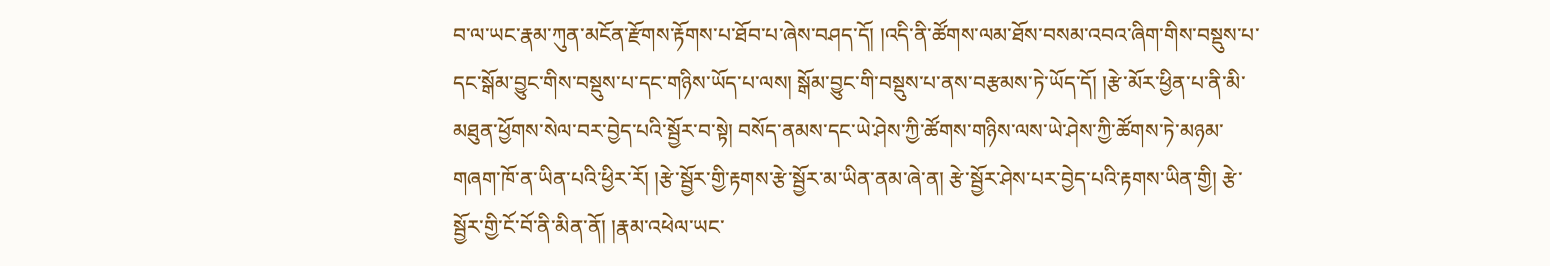བ་ལ་ཡང་རྣམ་ཀུན་མངོན་རྫོགས་རྟོགས་པ་ཐོབ་པ་ཞེས་བཤད་དོ། །འདི་ནི་ཚོགས་ལམ་ཐོས་བསམ་འབའ་ཞིག་གིས་བསྡུས་པ་དང་སྒོམ་བྱུང་གིས་བསྡུས་པ་དང་གཉིས་ཡོད་པ་ལས། སྒོམ་བྱུང་གི་བསྡུས་པ་ནས་བརྩམས་ཏེ་ཡོད་དོ། །རྩེ་མོར་ཕྱིན་པ་ནི་མི་མཐུན་ཕྱོགས་སེལ་བར་བྱེད་པའི་སྦྱོར་བ་སྟེ། བསོད་ནམས་དང་ཡེ་ཤེས་ཀྱི་ཚོགས་གཉིས་ལས་ཡེ་ཤེས་ཀྱི་ཚོགས་ཏེ་མཉམ་གཞག་ཁོ་ན་ཡིན་པའི་ཕྱིར་རོ། །རྩེ་སྦྱོར་གྱི་རྟགས་རྩེ་སྦྱོར་མ་ཡིན་ནམ་ཞེ་ན། རྩེ་སྦྱོར་ཤེས་པར་བྱེད་པའི་རྟགས་ཡིན་གྱི། རྩེ་སྦྱོར་གྱི་ངོ་བོ་ནི་མིན་ནོ། །རྣམ་འཕེལ་ཡང་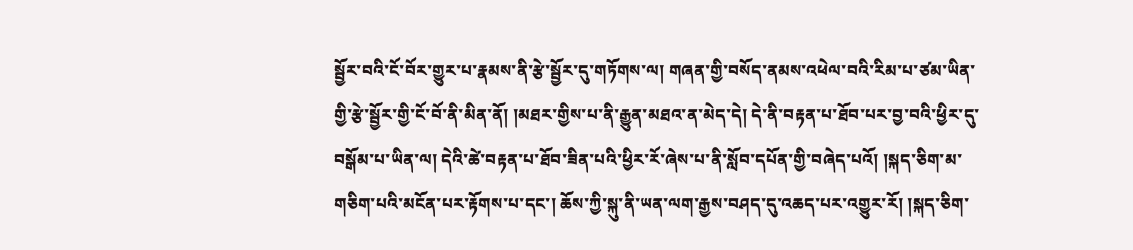སྦྱོར་བའི་ངོ་བོར་གྱུར་པ་རྣམས་ནི་རྩེ་སྦྱོར་དུ་གཏོགས་ལ། གཞན་གྱི་བསོད་ནམས་འཕེལ་བའི་རིམ་པ་ཙམ་ཡིན་གྱི་རྩེ་སྦྱོར་གྱི་ངོ་བོ་ནི་མིན་ནོ། །མཐར་གྱིས་པ་ནི་རྒྱུན་མཐའ་ན་མེད་དེ། དེ་ནི་བརྟན་པ་ཐོབ་པར་བྱ་བའི་ཕྱིར་དུ་བསྒོམ་པ་ཡིན་ལ། དེའི་ཚེ་བརྟན་པ་ཐོབ་ཟིན་པའི་ཕྱིར་རོ་ཞེས་པ་ནི་སློབ་དཔོན་གྱི་བཞེད་པའོ། །སྐད་ཅིག་མ་གཅིག་པའི་མངོན་པར་རྟོགས་པ་དང་། ཆོས་ཀྱི་སྐུ་ནི་ཡན་ལག་རྒྱས་བཤད་དུ་འཆད་པར་འགྱུར་རོ། །སྐད་ཅིག་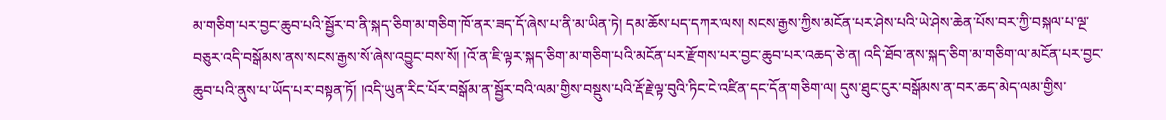མ་གཅིག་པར་བྱང་ཆུབ་པའི་སྦྱོར་བ་ནི་སྐད་ཅིག་མ་གཅིག་ཁོ་ནར་ཟད་དོ་ཞེས་པ་ནི་མ་ཡིན་ཏེ། དམ་ཆོས་པད་དཀར་ལས། སངས་རྒྱས་ཀྱིས་མངོན་པར་ཤེས་པའི་ཡེ་ཤེས་ཆེན་པོས་བར་ཀྱི་བསྐལ་པ་ལྔ་བཅུར་འདི་བསྒོམས་ནས་སངས་རྒྱས་སོ་ཞེས་འབྱུང་བས་སོ། །འོ་ན་ཇི་ལྟར་སྐད་ཅིག་མ་གཅིག་པའི་མངོན་པར་རྫོགས་པར་བྱང་ཆུབ་པར་འཆད་ཅེ་ན། འདི་ཐོབ་ནས་སྐད་ཅིག་མ་གཅིག་ལ་མངོན་པར་བྱང་ཆུབ་པའི་ནུས་པ་ཡོད་པར་བསྟན་ཏོ། །འདི་ཡུན་རིང་པོར་བསྒོམ་ན་སྦྱོར་བའི་ལམ་གྱིས་བསྡུས་པའི་རྡོ་རྗེ་ལྟ་བུའི་ཏིང་ངེ་འཛིན་དང་དོན་གཅིག་ལ། དུས་ཐུང་ངུར་བསྒོམས་ན་བར་ཆད་མེད་ལམ་གྱིས་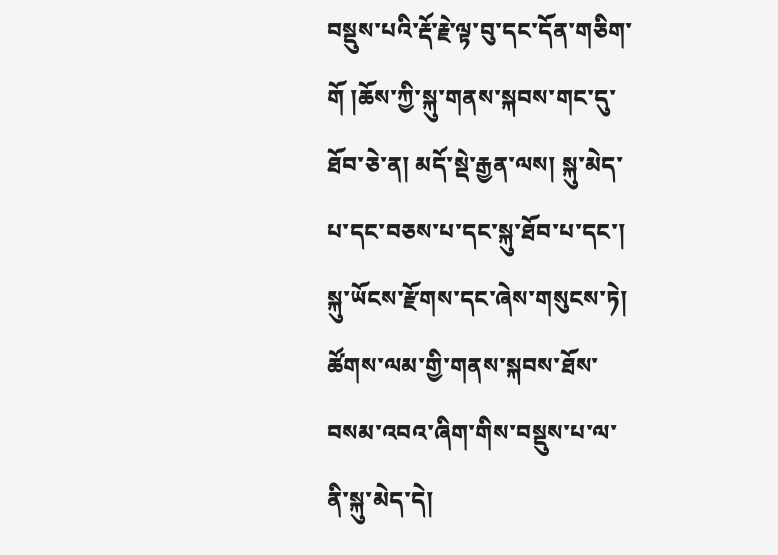བསྡུས་པའི་རྡོ་རྗེ་ལྟ་བུ་དང་དོན་གཅིག་གོ །ཆོས་ཀྱི་སྐུ་གནས་སྐབས་གང་དུ་ཐོབ་ཅེ་ན། མདོ་སྡེ་རྒྱན་ལས། སྐུ་མེད་པ་དང་བཅས་པ་དང་སྐུ་ཐོབ་པ་དང་། སྐུ་ཡོངས་རྫོགས་དང་ཞེས་གསུངས་ཏེ། ཚོགས་ལམ་གྱི་གནས་སྐབས་ཐོས་བསམ་འབའ་ཞིག་གིས་བསྡུས་པ་ལ་ནི་སྐུ་མེད་དེ།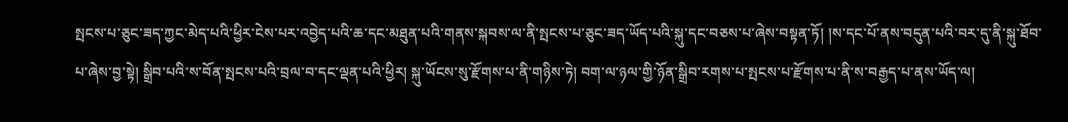སྤངས་པ་ཅུང་ཟད་ཀྱང་མེད་པའི་ཕྱིར་ངེས་པར་འབྱེད་པའི་ཆ་དང་མཐུན་པའི་གནས་སྐབས་ལ་ནི་སྤངས་པ་ཅུང་ཟད་ཡོད་པའི་སྐུ་དང་བཅས་པ་ཞེས་བསྟན་ཏོ། །ས་དང་པོ་ནས་བདུན་པའི་བར་དུ་ནི་སྐུ་ཐོབ་པ་ཞེས་བྱ་སྟེ། སྒྲིབ་པའི་ས་བོན་སྤངས་པའི་བྲལ་བ་དང་ལྡན་པའི་ཕྱིར། སྐུ་ཡོངས་སུ་རྫོགས་པ་ནི་གཉིས་ཏེ། བག་ལ་ཉལ་གྱི་ཉོན་སྒྲིབ་རགས་པ་སྤངས་པ་རྫོགས་པ་ནི་ས་བརྒྱད་པ་ནས་ཡོད་ལ།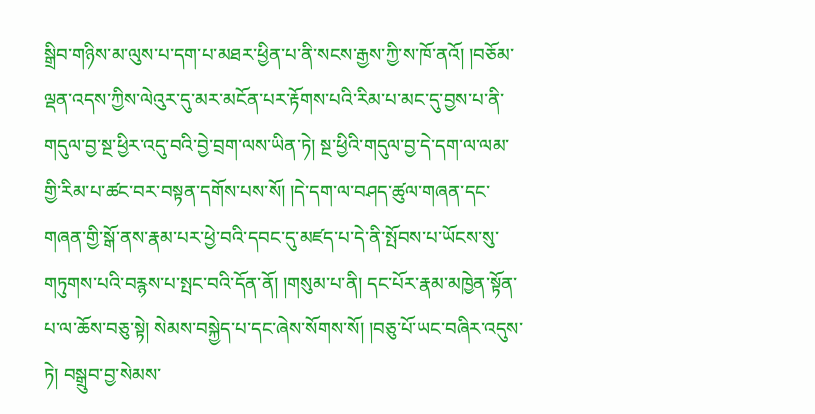སྒྲིབ་གཉིས་མ་ལུས་པ་དག་པ་མཐར་ཕྱིན་པ་ནི་སངས་རྒྱས་ཀྱི་ས་ཁོ་ནའོ། །བཅོམ་ལྡན་འདས་ཀྱིས་ལེའུར་དུ་མར་མངོན་པར་རྟོགས་པའི་རིམ་པ་མང་དུ་བྱས་པ་ནི་གདུལ་བྱ་སྔ་ཕྱིར་འདུ་བའི་བྱེ་བྲག་ལས་ཡིན་ཏེ། སྔ་ཕྱིའི་གདུལ་བྱ་དེ་དག་ལ་ལམ་གྱི་རིམ་པ་ཚང་བར་བསྟན་དགོས་པས་སོ། །དེ་དག་ལ་བཤད་ཚུལ་གཞན་དང་གཞན་གྱི་སྒོ་ནས་རྣམ་པར་ཕྱེ་བའི་དབང་དུ་མཛད་པ་དེ་ནི་སྤོབས་པ་ཡོངས་སུ་གཏུགས་པའི་བརྙས་པ་སྤང་བའི་དོན་ནོ། །གསུམ་པ་ནི། དང་པོར་རྣམ་མཁྱེན་སྟོན་པ་ལ་ཆོས་བཅུ་སྟེ། སེམས་བསྐྱེད་པ་དང་ཞེས་སོགས་སོ། །བཅུ་པོ་ཡང་བཞིར་འདུས་ཏེ། བསྒྲུབ་བྱ་སེམས་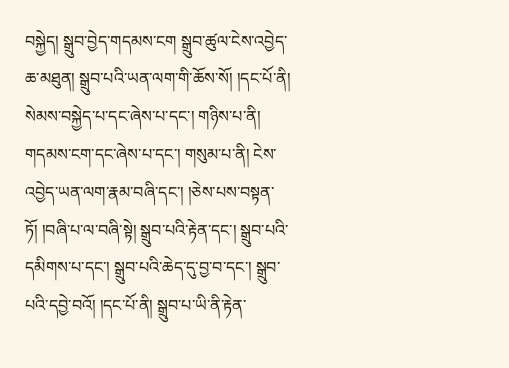བསྐྱེད། སྒྲུབ་བྱེད་གདམས་ངག སྒྲུབ་ཚུལ་ངེས་འབྱེད་ཆ་མཐུན། སྒྲུབ་པའི་ཡན་ལག་གི་ཆོས་སོ། །དང་པོ་ནི། སེམས་བསྐྱེད་པ་དང་ཞེས་པ་དང་། གཉིས་པ་ནི། གདམས་ངག་དང་ཞེས་པ་དང་། གསུམ་པ་ནི། ངེས་འབྱེད་ཡན་ལག་རྣམ་བཞི་དང་། །ཅེས་པས་བསྟན་ཏོ། །བཞི་པ་ལ་བཞི་སྟེ། སྒྲུབ་པའི་རྟེན་དང་། སྒྲུབ་པའི་དམིགས་པ་དང་། སྒྲུབ་པའི་ཆེད་དུ་བྱ་བ་དང་། སྒྲུབ་པའི་དབྱེ་བའོ། །དང་པོ་ནི། སྒྲུབ་པ་ཡི་ནི་རྟེན་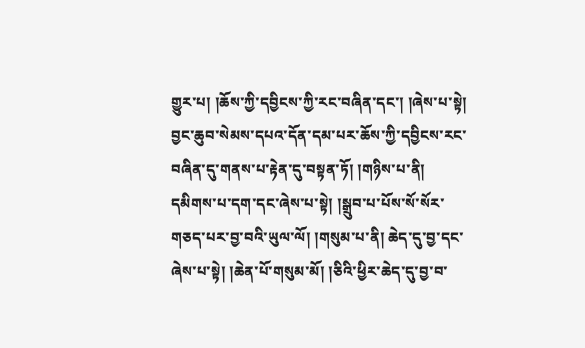གྱུར་པ། །ཆོས་ཀྱི་དབྱིངས་ཀྱི་རང་བཞིན་དང་། །ཞེས་པ་སྟེ། བྱང་ཆུབ་སེམས་དཔའ་དོན་དམ་པར་ཆོས་ཀྱི་དབྱིངས་རང་བཞིན་དུ་གནས་པ་རྟེན་དུ་བསྟན་ཏོ། །གཉིས་པ་ནི། དམིགས་པ་དག་དང་ཞེས་པ་སྟེ། །སྒྲུབ་པ་པོས་སོ་སོར་གཅད་པར་བྱ་བའི་ཡུལ་ལོ། །གསུམ་པ་ནི། ཆེད་དུ་བྱ་དང་ཞེས་པ་སྟེ། །ཆེན་པོ་གསུམ་མོ། །ཅིའི་ཕྱིར་ཆེད་དུ་བྱ་བ་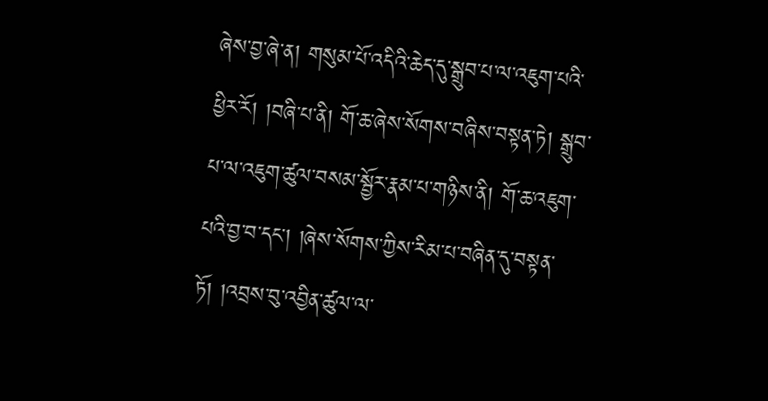ཞེས་བྱ་ཞེ་ན། གསུམ་པོ་འདིའི་ཆེད་དུ་སྒྲུབ་པ་ལ་འཇུག་པའི་ཕྱིར་རོ། །བཞི་པ་ནི། གོ་ཆ་ཞེས་སོགས་བཞིས་བསྟན་ཏེ། སྒྲུབ་པ་ལ་འཇུག་ཚུལ་བསམ་སྦྱོར་རྣམ་པ་གཉིས་ནི། གོ་ཆ་འཇུག་པའི་བྱ་བ་དང་། །ཞེས་སོགས་ཀྱིས་རིམ་པ་བཞིན་དུ་བསྟན་ཏོ། །འབྲས་བུ་འབྱིན་ཚུལ་ལ་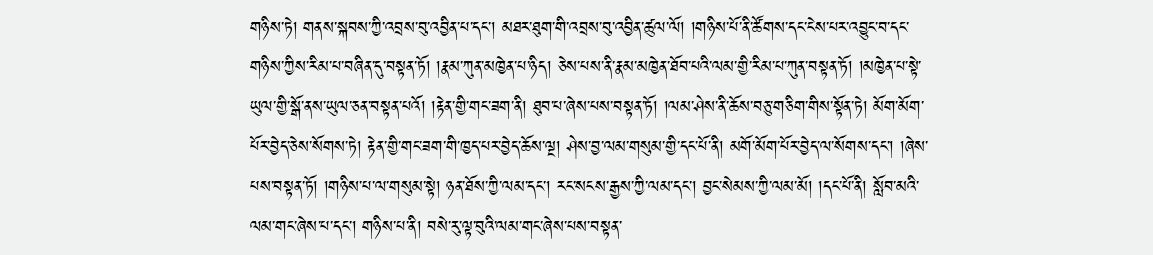གཉིས་ཏེ། གནས་སྐབས་ཀྱི་འབྲས་བུ་འབྱིན་པ་དང་། མཐར་ཐུག་གི་འབྲས་བུ་འབྱིན་ཚུལ་ལོ། །གཉིས་པོ་ནི་ཚོགས་དང་ངེས་པར་འབྱུང་བ་དང་གཉིས་ཀྱིས་རིམ་པ་བཞིན་དུ་བསྟན་ཏོ། །རྣམ་ཀུན་མཁྱེན་པ་ཉིད། ཅེས་པས་ནི་རྣམ་མཁྱེན་ཐོབ་པའི་ལམ་གྱི་རིམ་པ་ཀུན་བསྟན་ཏོ། །མཁྱེན་པ་སྟེ་ཡུལ་གྱི་སྒོ་ནས་ཡུལ་ཅན་བསྟན་པའོ། །རྟེན་གྱི་གང་ཟག་ནི། ཐུབ་པ་ཞེས་པས་བསྟན་ཏོ། །ལམ་ཤེས་ནི་ཆོས་བཅུ་གཅིག་གིས་སྟོན་ཏེ། མོག་མོག་པོར་བྱེད་ཅེས་སོགས་ཏེ། རྟེན་གྱི་གང་ཟག་གི་ཁྱད་པར་བྱེད་ཆོས་ལྔ། ཤེས་བྱ་ལམ་གསུམ་གྱི་དང་པོ་ནི། མགོ་མོག་པོར་བྱེད་ལ་སོགས་དང་། །ཞེས་པས་བསྟན་ཏོ། །གཉིས་པ་ལ་གསུམ་སྟེ། ཉན་ཐོས་ཀྱི་ལམ་དང་། རང་སངས་རྒྱས་ཀྱི་ལམ་དང་། བྱང་སེམས་ཀྱི་ལམ་མོ། །དང་པོ་ནི། སློབ་མའི་ལམ་གང་ཞེས་པ་དང་། གཉིས་པ་ནི། བསེ་རུ་ལྟ་བུའི་ལམ་གང་ཞེས་པས་བསྟན་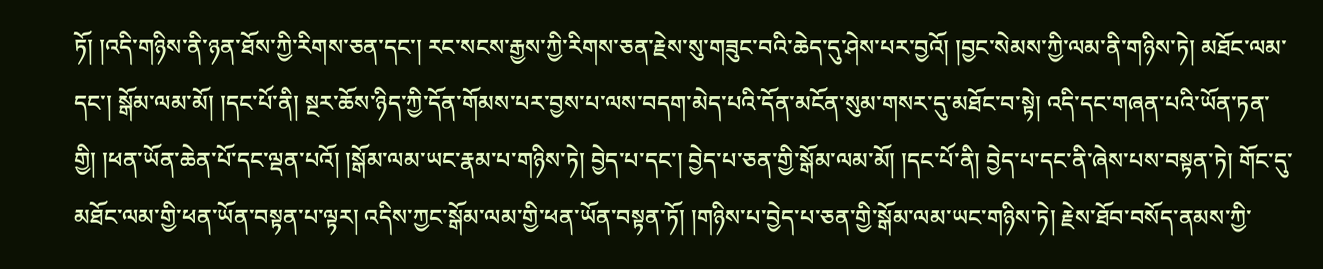ཏོ། །འདི་གཉིས་ནི་ཉན་ཐོས་ཀྱི་རིགས་ཅན་དང་། རང་སངས་རྒྱས་ཀྱི་རིགས་ཅན་རྗེས་སུ་གཟུང་བའི་ཆེད་དུ་ཤེས་པར་བྱའོ། །བྱང་སེམས་ཀྱི་ལམ་ནི་གཉིས་ཏེ། མཐོང་ལམ་དང་། སྒོམ་ལམ་མོ། །དང་པོ་ནི། སྔར་ཆོས་ཉིད་ཀྱི་དོན་གོམས་པར་བྱས་པ་ལས་བདག་མེད་པའི་དོན་མངོན་སུམ་གསར་དུ་མཐོང་བ་སྟེ། འདི་དང་གཞན་པའི་ཡོན་ཏན་གྱི། །ཕན་ཡོན་ཆེན་པོ་དང་ལྡན་པའོ། །སྒོམ་ལམ་ཡང་རྣམ་པ་གཉིས་ཏེ། བྱེད་པ་དང་། བྱེད་པ་ཅན་གྱི་སྒོམ་ལམ་མོ། །དང་པོ་ནི། བྱེད་པ་དང་ནི་ཞེས་པས་བསྟན་ཏེ། གོང་དུ་མཐོང་ལམ་གྱི་ཕན་ཡོན་བསྟན་པ་ལྟར། འདིས་ཀྱང་སྒོམ་ལམ་གྱི་ཕན་ཡོན་བསྟན་ཏོ། །གཉིས་པ་བྱེད་པ་ཅན་གྱི་སྒོམ་ལམ་ཡང་གཉིས་ཏེ། རྗེས་ཐོབ་བསོད་ནམས་ཀྱི་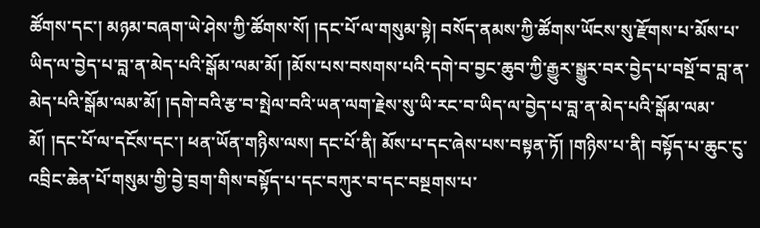ཚོགས་དང་། མཉམ་བཞག་ཡེ་ཤེས་ཀྱི་ཚོགས་སོ། །དང་པོ་ལ་གསུམ་སྟེ། བསོད་ནམས་ཀྱི་ཚོགས་ཡོངས་སུ་རྫོགས་པ་མོས་པ་ཡིད་ལ་བྱེད་པ་བླ་ན་མེད་པའི་སྒོམ་ལམ་མོ། །མོས་པས་བསགས་པའི་དགེ་བ་བྱང་ཆུབ་ཀྱི་རྒྱུར་སྒྱུར་བར་བྱེད་པ་བསྔོ་བ་བླ་ན་མེད་པའི་སྒོམ་ལམ་མོ། །དགེ་བའི་རྩ་བ་སྤེལ་བའི་ཡན་ལག་རྗེས་སུ་ཡི་རང་བ་ཡིད་ལ་བྱེད་པ་བླ་ན་མེད་པའི་སྒོམ་ལམ་མོ། །དང་པོ་ལ་དངོས་དང་། ཕན་ཡོན་གཉིས་ལས། དང་པོ་ནི། མོས་པ་དང་ཞེས་པས་བསྟན་ཏོ། །གཉིས་པ་ནི། བསྟོད་པ་ཆུང་ངུ་འབྲིང་ཆེན་པོ་གསུམ་གྱི་བྱེ་བྲག་གིས་བསྟོད་པ་དང་བཀུར་བ་དང་བསྔགས་པ་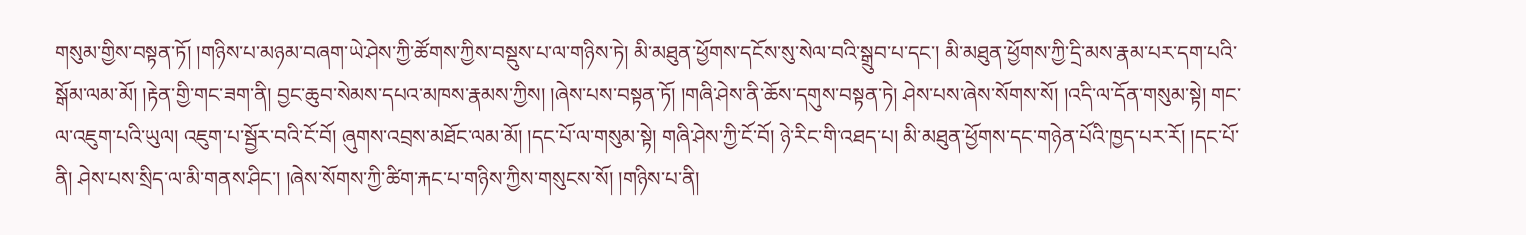གསུམ་གྱིས་བསྟན་ཏོ། །གཉིས་པ་མཉམ་བཞག་ཡེ་ཤེས་ཀྱི་ཚོགས་ཀྱིས་བསྡུས་པ་ལ་གཉིས་ཏེ། མི་མཐུན་ཕྱོགས་དངོས་སུ་སེལ་བའི་སྒྲུབ་པ་དང་། མི་མཐུན་ཕྱོགས་ཀྱི་དྲི་མས་རྣམ་པར་དག་པའི་སྒོམ་ལམ་མོ། །རྟེན་གྱི་གང་ཟག་ནི། བྱང་ཆུབ་སེམས་དཔའ་མཁས་རྣམས་ཀྱིས། །ཞེས་པས་བསྟན་ཏོ། །གཞི་ཤེས་ནི་ཆོས་དགུས་བསྟན་ཏེ། ཤེས་པས་ཞེས་སོགས་སོ། །འདི་ལ་དོན་གསུམ་སྟེ། གང་ལ་འཇུག་པའི་ཡུལ། འཇུག་པ་སྦྱོར་བའི་ངོ་བོ། ཞུགས་འབྲས་མཐོང་ལམ་མོ། །དང་པོ་ལ་གསུམ་སྟེ། གཞི་ཤེས་ཀྱི་ངོ་བོ། ཉེ་རིང་གི་འཐད་པ། མི་མཐུན་ཕྱོགས་དང་གཉེན་པོའི་ཁྱད་པར་རོ། །དང་པོ་ནི། ཤེས་པས་སྲིད་ལ་མི་གནས་ཤིང་། །ཞེས་སོགས་ཀྱི་ཚིག་རྐང་པ་གཉིས་ཀྱིས་གསུངས་སོ། །གཉིས་པ་ནི།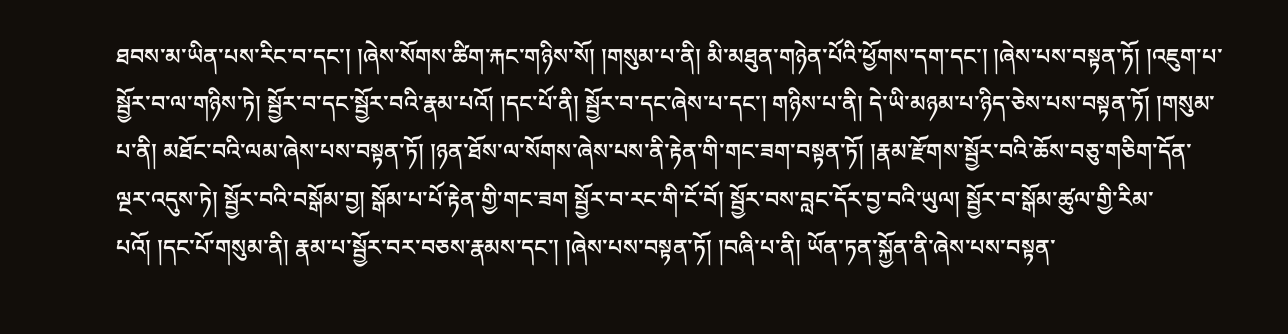ཐབས་མ་ཡིན་པས་རིང་བ་དང་། །ཞེས་སོགས་ཚིག་རྐང་གཉིས་སོ། །གསུམ་པ་ནི། མི་མཐུན་གཉེན་པོའི་ཕྱོགས་དག་དང་། །ཞེས་པས་བསྟན་ཏོ། །འཇུག་པ་སྦྱོར་བ་ལ་གཉིས་ཏེ། སྦྱོར་བ་དང་སྦྱོར་བའི་རྣམ་པའོ། །དང་པོ་ནི། སྦྱོར་བ་དང་ཞེས་པ་དང་། གཉིས་པ་ནི། དེ་ཡི་མཉམ་པ་ཉིད་ཅེས་པས་བསྟན་ཏོ། །གསུམ་པ་ནི། མཐོང་བའི་ལམ་ཞེས་པས་བསྟན་ཏོ། །ཉན་ཐོས་ལ་སོགས་ཞེས་པས་ནི་རྟེན་གི་གང་ཟག་བསྟན་ཏོ། །རྣམ་རྫོགས་སྦྱོར་བའི་ཆོས་བཅུ་གཅིག་དོན་ལྔར་འདུས་ཏེ། སྦྱོར་བའི་བསྒོམ་བྱ། སྒོམ་པ་པོ་རྟེན་གྱི་གང་ཟག སྦྱོར་བ་རང་གི་ངོ་བོ། སྦྱོར་བས་བླང་དོར་བྱ་བའི་ཡུལ། སྦྱོར་བ་སྒོམ་ཚུལ་གྱི་རིམ་པའོ། །དང་པོ་གསུམ་ནི། རྣམ་པ་སྦྱོར་བར་བཅས་རྣམས་དང་། །ཞེས་པས་བསྟན་ཏོ། །བཞི་པ་ནི། ཡོན་ཏན་སྐྱོན་ནི་ཞེས་པས་བསྟན་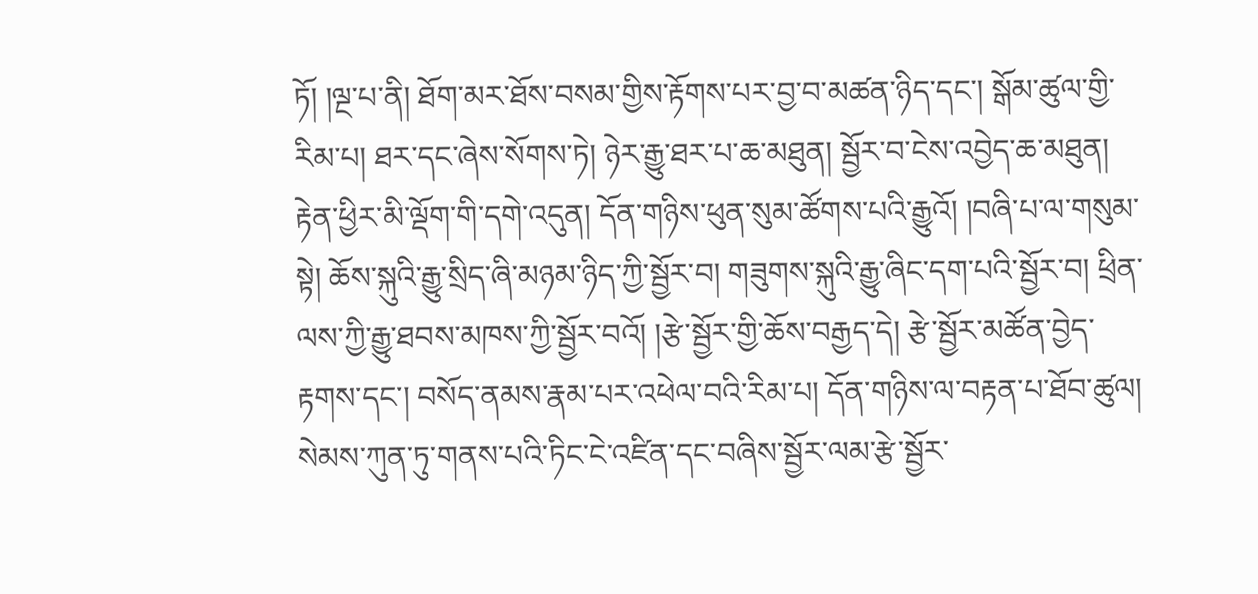ཏོ། །ལྔ་པ་ནི། ཐོག་མར་ཐོས་བསམ་གྱིས་རྟོགས་པར་བྱ་བ་མཚན་ཉིད་དང་། སྒོམ་ཚུལ་གྱི་རིམ་པ། ཐར་དང་ཞེས་སོགས་ཏེ། ཉེར་རྒྱུ་ཐར་པ་ཆ་མཐུན། སྦྱོར་བ་ངེས་འབྱེད་ཆ་མཐུན། རྟེན་ཕྱིར་མི་ལྡོག་གི་དགེ་འདུན། དོན་གཉིས་ཕུན་སུམ་ཚོགས་པའི་རྒྱུའོ། །བཞི་པ་ལ་གསུམ་སྟེ། ཆོས་སྐུའི་རྒྱུ་སྲིད་ཞི་མཉམ་ཉིད་ཀྱི་སྦྱོར་བ། གཟུགས་སྐུའི་རྒྱུ་ཞིང་དག་པའི་སྦྱོར་བ། ཕྲིན་ལས་ཀྱི་རྒྱུ་ཐབས་མཁས་ཀྱི་སྦྱོར་བའོ། །རྩེ་སྦྱོར་གྱི་ཆོས་བརྒྱད་དེ། རྩེ་སྦྱོར་མཚོན་བྱེད་རྟགས་དང་། བསོད་ནམས་རྣམ་པར་འཕེལ་བའི་རིམ་པ། དོན་གཉིས་ལ་བརྟན་པ་ཐོབ་ཚུལ། སེམས་ཀུན་ཏུ་གནས་པའི་ཏིང་ངེ་འཛིན་དང་བཞིས་སྦྱོར་ལམ་རྩེ་སྦྱོར་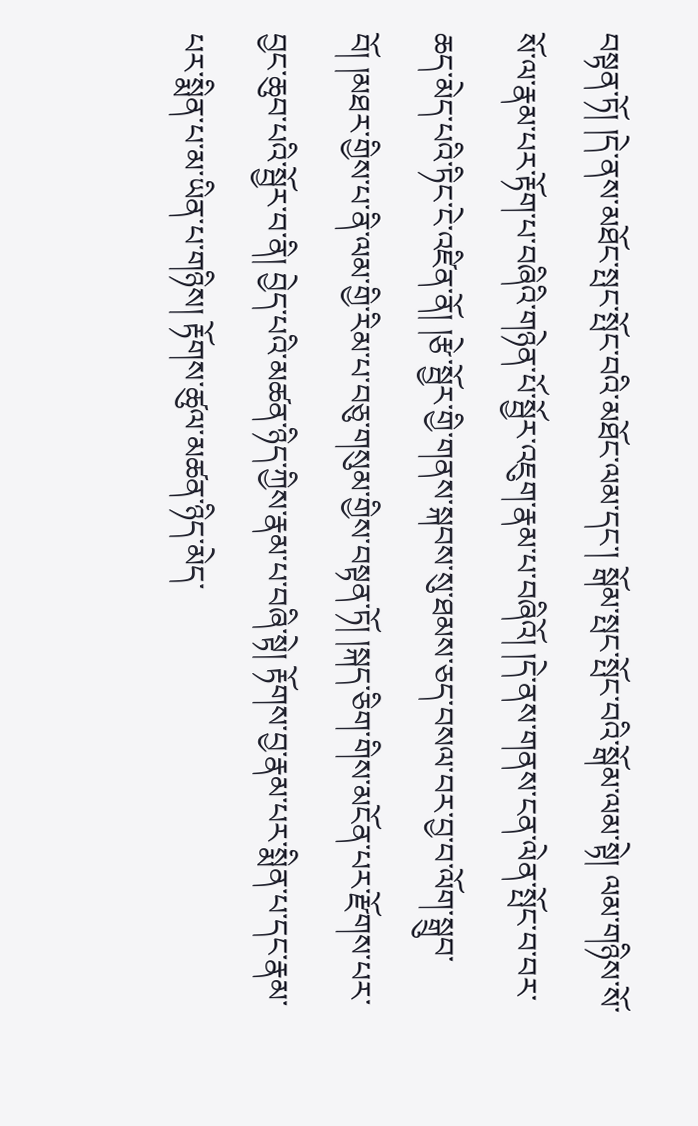བསྟན་ཏོ། །དེ་ནས་མཐོང་སྤང་སྤོང་བའི་མཐོང་ལམ་དང་། སྒོམ་སྤང་སྤོང་བའི་སྒོམ་ལམ་སྟེ། ལམ་གཉིས་སོ་སོ་ལ་རྣམ་པར་རྟོག་པ་བཞིའི་གཉེན་པོ་སྦྱོར་འཇུག་རྣམ་པ་བཞིའོ། །དེ་ནས་གནས་ངན་ལེན་སྤོང་བ་བར་ཆད་མེད་པའི་ཏིང་ངེ་འཛིན་ནོ། །རྩེ་སྦྱོར་གྱི་གནས་སྐབས་སུ་ཐམས་ཅད་བསལ་བར་བྱ་བ་ལོག་སྒྲུབ་བོ། །མཐར་གྱིས་པ་ནི་ལམ་གྱི་རིམ་པ་བཅུ་གསུམ་གྱིས་བསྟན་ཏོ། །སྐད་ཅིག་གིས་མངོན་པར་རྫོགས་པར་བྱང་ཆུབ་པའི་སྦྱོར་བ་ནི། བྱེད་པའི་མཚན་ཉིད་ཀྱིས་རྣམ་པ་བཞི་སྟེ། རྟོགས་བྱ་རྣམ་པར་སྨིན་པ་དང་རྣམ་པར་སྨིན་པ་མ་ཡིན་པ་གཉིས། རྟོགས་ཚུལ་མཚན་ཉིད་མེད་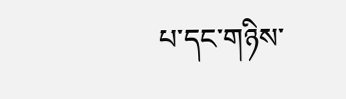པ་དང་གཉིས་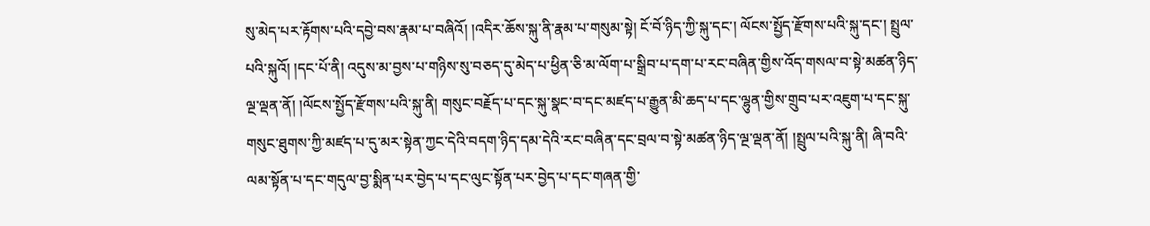སུ་མེད་པར་རྟོགས་པའི་དབྱེ་བས་རྣམ་པ་བཞིའོ། །འདིར་ཆོས་སྐུ་ནི་རྣམ་པ་གསུམ་སྟེ། ངོ་བོ་ཉིད་ཀྱི་སྐུ་དང་། ལོངས་སྤྱོད་རྫོགས་པའི་སྐུ་དང་། སྤྲུལ་པའི་སྐུའོ། །དང་པོ་ནི། འདུས་མ་བྱས་པ་གཉིས་སུ་བཅད་དུ་མེད་པ་ཕྱིན་ཅི་མ་ལོག་པ་སྒྲིབ་པ་དག་པ་རང་བཞིན་གྱིས་འོད་གསལ་བ་སྟེ་མཚན་ཉིད་ལྔ་ལྡན་ནོ། །ལོངས་སྤྱོད་རྫོགས་པའི་སྐུ་ནི། གསུང་བརྗོད་པ་དང་སྐུ་སྣང་བ་དང་མཛད་པ་རྒྱུན་མི་ཆད་པ་དང་ལྷུན་གྱིས་གྲུབ་པར་འཇུག་པ་དང་སྐུ་གསུང་ཐུགས་ཀྱི་མཛད་པ་དུ་མར་སྟེན་ཀྱང་དེའི་བདག་ཉིད་དམ་དེའི་རང་བཞིན་དང་བྲལ་བ་སྟེ་མཚན་ཉིད་ལྔ་ལྡན་ནོ། །སྤྲུལ་པའི་སྐུ་ནི། ཞི་བའི་ལམ་སྟོན་པ་དང་གདུལ་བྱ་སྨིན་པར་བྱེད་པ་དང་ལུང་སྟོན་པར་བྱེད་པ་དང་གཞན་གྱི་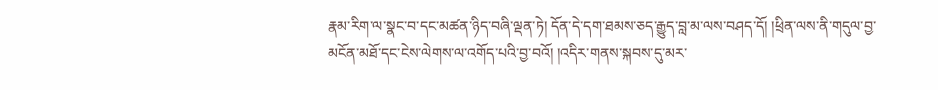རྣམ་རིག་ལ་སྣང་བ་དང་མཚན་ཉིད་བཞི་ལྡན་ཏེ། དོན་དེ་དག་ཐམས་ཅད་རྒྱུད་བླ་མ་ལས་བཤད་དོ། །ཕྲིན་ལས་ནི་གདུལ་བྱ་མངོན་མཐོ་དང་ངེས་ལེགས་ལ་འགོད་པའི་བྱ་བའོ། །འདིར་གནས་སྐབས་དུ་མར་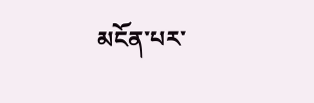མངོན་པར་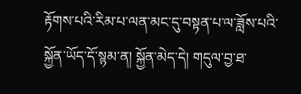རྟོགས་པའི་རིམ་པ་ལན་མང་དུ་བསྟན་པ་ལ་ཟློས་པའི་སྐྱོན་ཡོད་དོ་སྙམ་ན། སྐྱོན་མེད་དེ། གདུལ་བྱ་ཐ་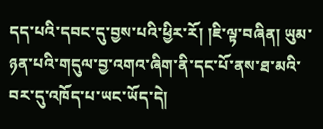དད་པའི་དབང་དུ་བྱས་པའི་ཕྱིར་རོ། །ཇི་ལྟ་བཞིན། ཡུམ་ཉན་པའི་གདུལ་བྱ་འགའ་ཞིག་ནི་དང་པོ་ནས་ཐ་མའི་བར་དུ་འཁོད་པ་ཡང་ཡོད་དེ།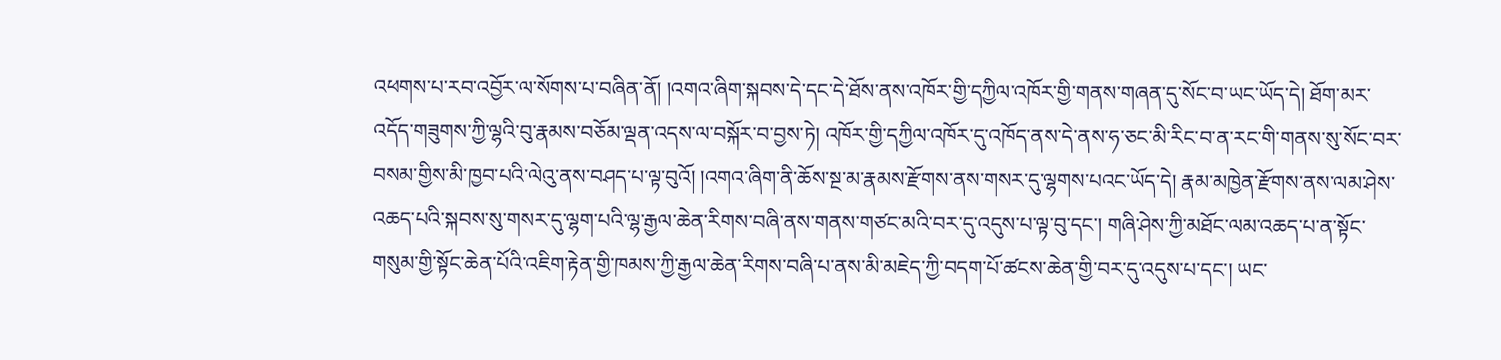འཕགས་པ་རབ་འབྱོར་ལ་སོགས་པ་བཞིན་ནོ། །འགའ་ཞིག་སྐབས་དེ་དང་དེ་ཐོས་ནས་འཁོར་གྱི་དཀྱིལ་འཁོར་གྱི་གནས་གཞན་དུ་སོང་བ་ཡང་ཡོད་དེ། ཐོག་མར་འདོད་གཟུགས་ཀྱི་ལྷའི་བུ་རྣམས་བཅོམ་ལྡན་འདས་ལ་བསྐོར་བ་བྱས་ཏེ། འཁོར་གྱི་དཀྱིལ་འཁོར་དུ་འཁོད་ནས་དེ་ནས་ཧ་ཅང་མི་རིང་བ་ན་རང་གི་གནས་སུ་སོང་བར་བསམ་གྱིས་མི་ཁྱབ་པའི་ལེའུ་ནས་བཤད་པ་ལྟ་བུའོ། །འགའ་ཞིག་ནི་ཆོས་སྔ་མ་རྣམས་རྫོགས་ནས་གསར་དུ་ལྷགས་པའང་ཡོད་དེ། རྣམ་མཁྱེན་རྫོགས་ནས་ལམ་ཤེས་འཆད་པའི་སྐབས་སུ་གསར་དུ་ལྷག་པའི་ལྷ་རྒྱལ་ཆེན་རིགས་བཞི་ནས་གནས་གཙང་མའི་བར་དུ་འདུས་པ་ལྟ་བུ་དང་། གཞི་ཤེས་ཀྱི་མཐོང་ལམ་འཆད་པ་ན་སྟོང་གསུམ་གྱི་སྟོང་ཆེན་པོའི་འཇིག་རྟེན་གྱི་ཁམས་ཀྱི་རྒྱལ་ཆེན་རིགས་བཞི་པ་ནས་མི་མཇེད་ཀྱི་བདག་པོ་ཚངས་ཆེན་གྱི་བར་དུ་འདུས་པ་དང་། ཡང་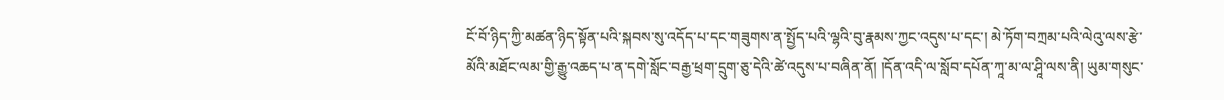ངོ་བོ་ཉིད་ཀྱི་མཚན་ཉིད་སྟོན་པའི་སྐབས་སུ་འདོད་པ་དང་གཟུགས་ན་སྤྱོད་པའི་ལྷའི་བུ་རྣམས་ཀྱང་འདུས་པ་དང་། མེ་ཏོག་བཀྲམ་པའི་ལེའུ་ལས་རྩེ་མོའི་མཐོང་ལམ་གྱི་རྒྱུ་འཆད་པ་ན་དགེ་སློང་བརྒྱ་ཕྲག་དྲུག་ཅུ་དེའི་ཚེ་འདུས་པ་བཞིན་ནོ། །དོན་འདི་ལ་སློབ་དཔོན་ཀཱ་མ་ལ་ཤཱི་ལས་ནི། ཡུམ་གསུང་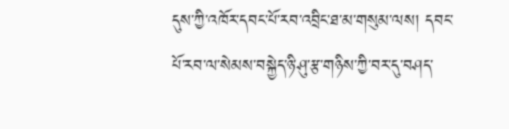དུས་ཀྱི་འཁོར་དབང་པོ་རབ་འབྲིང་ཐ་མ་གསུམ་ལས། དབང་པོ་རབ་ལ་སེམས་བསྐྱེད་ཉི་ཤུ་རྩ་གཉིས་ཀྱི་བར་དུ་བཤད་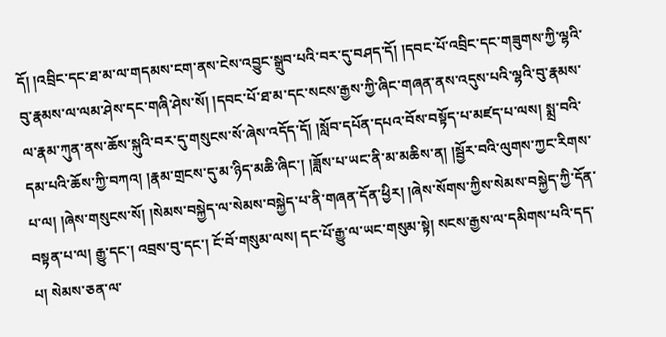དོ། །འབྲིང་དང་ཐ་མ་ལ་གདམས་ངག་ནས་ངེས་འབྱུང་སྒྲུབ་པའི་བར་དུ་བཤད་དོ། །དབང་པོ་འབྲིང་དང་གཟུགས་ཀྱི་ལྷའི་བུ་རྣམས་ལ་ལམ་ཤེས་དང་གཞི་ཤེས་སོ། །དབང་པོ་ཐ་མ་དང་སངས་རྒྱས་ཀྱི་ཞིང་གཞན་ནས་འདུས་པའི་ལྷའི་བུ་རྣམས་ལ་རྣམ་ཀུན་ནས་ཆོས་སྐུའི་བར་དུ་གསུངས་སོ་ཞེས་འདོད་དོ། །སློབ་དཔོན་དཔའ་བོས་བསྟོད་པ་མཛད་པ་ལས། སྨྲ་བའི་དམ་པའི་ཆོས་ཀྱི་བཀའ། །རྣམ་གྲངས་དུ་མ་ཉིད་མཆི་ཞིང་། །ཟློས་པ་ཡང་ནི་མ་མཆིས་ན། །སྦྱོར་བའི་ལུགས་ཀྱང་རིགས་པ་ལ། །ཞེས་གསུངས་སོ། །སེམས་བསྐྱེད་ལ་སེམས་བསྐྱེད་པ་ནི་གཞན་དོན་ཕྱིར། །ཞེས་སོགས་ཀྱིས་སེམས་བསྐྱེད་ཀྱི་དོན་བསྟན་པ་ལ། རྒྱུ་དང་། འབྲས་བུ་དང་། ངོ་བོ་གསུམ་ལས། དང་པོ་རྒྱུ་ལ་ཡང་གསུམ་སྟེ། སངས་རྒྱས་ལ་དམིགས་པའི་དད་པ། སེམས་ཅན་ལ་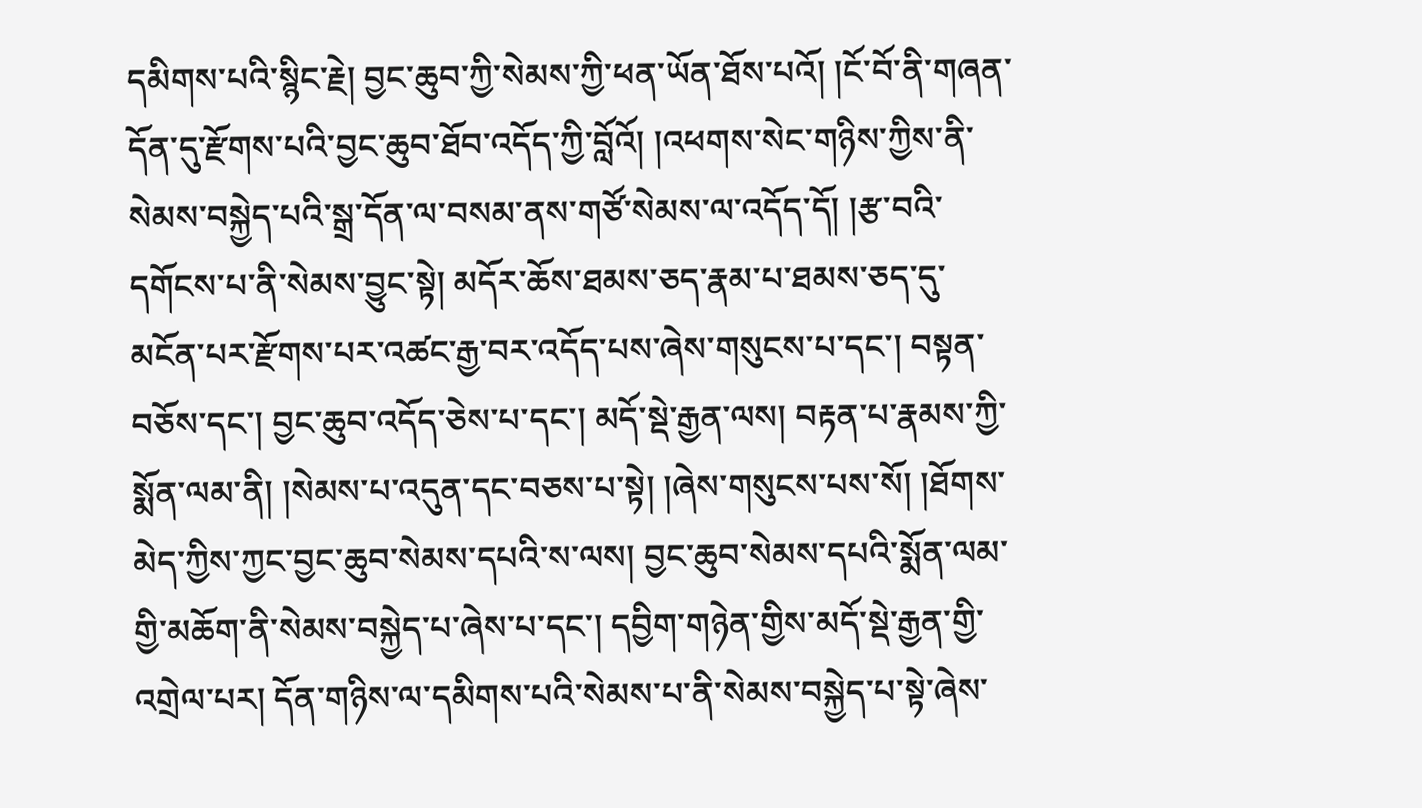དམིགས་པའི་སྙིང་རྗེ། བྱང་ཆུབ་ཀྱི་སེམས་ཀྱི་ཕན་ཡོན་ཐོས་པའོ། །ངོ་བོ་ནི་གཞན་དོན་དུ་རྫོགས་པའི་བྱང་ཆུབ་ཐོབ་འདོད་ཀྱི་བློའོ། །འཕགས་སེང་གཉིས་ཀྱིས་ནི་སེམས་བསྐྱེད་པའི་སྒྲ་དོན་ལ་བསམ་ནས་གཙོ་སེམས་ལ་འདོད་དོ། །རྩ་བའི་དགོངས་པ་ནི་སེམས་བྱུང་སྟེ། མདོར་ཆོས་ཐམས་ཅད་རྣམ་པ་ཐམས་ཅད་དུ་མངོན་པར་རྫོགས་པར་འཚང་རྒྱ་བར་འདོད་པས་ཞེས་གསུངས་པ་དང་། བསྟན་བཅོས་དང་། བྱང་ཆུབ་འདོད་ཅེས་པ་དང་། མདོ་སྡེ་རྒྱན་ལས། བརྟན་པ་རྣམས་ཀྱི་སྨོན་ལམ་ནི། །སེམས་པ་འདུན་དང་བཅས་པ་སྟེ། །ཞེས་གསུངས་པས་སོ། །ཐོགས་མེད་ཀྱིས་ཀྱང་བྱང་ཆུབ་སེམས་དཔའི་ས་ལས། བྱང་ཆུབ་སེམས་དཔའི་སྨོན་ལམ་གྱི་མཆོག་ནི་སེམས་བསྐྱེད་པ་ཞེས་པ་དང་། དབྱིག་གཉེན་གྱིས་མདོ་སྡེ་རྒྱན་གྱི་འགྲེལ་པར། དོན་གཉིས་ལ་དམིགས་པའི་སེམས་པ་ནི་སེམས་བསྐྱེད་པ་སྟེ་ཞེས་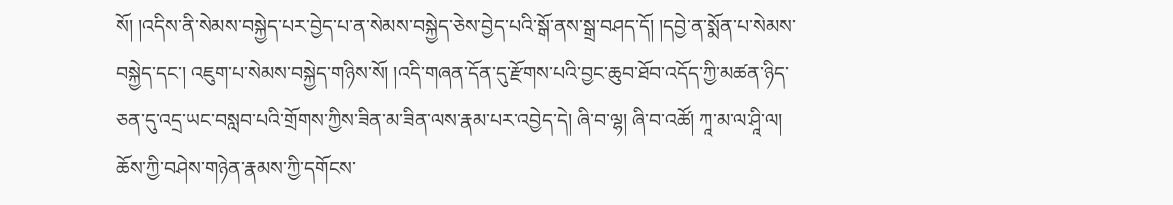སོ། །འདིས་ནི་སེམས་བསྐྱེད་པར་བྱེད་པ་ན་སེམས་བསྐྱེད་ཅེས་བྱེད་པའི་སྒོ་ནས་སྒྲ་བཤད་དོ། །དབྱེ་ན་སྨོན་པ་སེམས་བསྐྱེད་དང་། འཇུག་པ་སེམས་བསྐྱེད་གཉིས་སོ། །འདི་གཞན་དོན་དུ་རྫོགས་པའི་བྱང་ཆུབ་ཐོབ་འདོད་ཀྱི་མཚན་ཉིད་ཅན་དུ་འདྲ་ཡང་བསླབ་པའི་གྲོགས་ཀྱིས་ཟིན་མ་ཟིན་ལས་རྣམ་པར་འབྱེད་དེ། ཞི་བ་ལྷ། ཞི་བ་འཚོ། ཀཱ་མ་ལ་ཤཱི་ལ། ཆོས་ཀྱི་བཤེས་གཉེན་རྣམས་ཀྱི་དགོངས་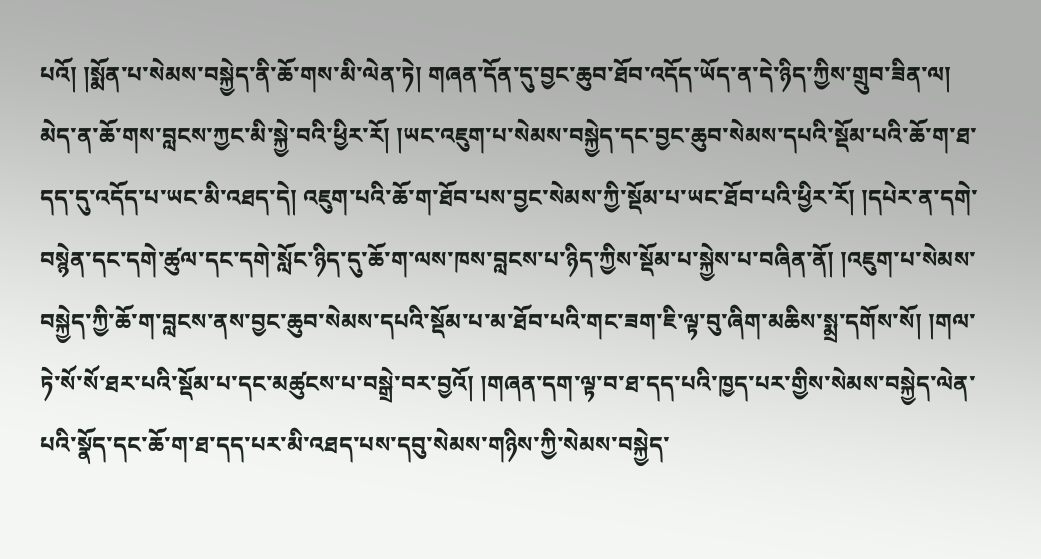པའོ། །སྨོན་པ་སེམས་བསྐྱེད་ནི་ཆོ་གས་མི་ལེན་ཏེ། གཞན་དོན་དུ་བྱང་ཆུབ་ཐོབ་འདོད་ཡོད་ན་དེ་ཉིད་ཀྱིས་གྲུབ་ཟིན་ལ། མེད་ན་ཆོ་གས་བླངས་ཀྱང་མི་སྐྱེ་བའི་ཕྱིར་རོ། །ཡང་འཇུག་པ་སེམས་བསྐྱེད་དང་བྱང་ཆུབ་སེམས་དཔའི་སྡོམ་པའི་ཆོ་ག་ཐ་དད་དུ་འདོད་པ་ཡང་མི་འཐད་དེ། འཇུག་པའི་ཆོ་ག་ཐོབ་པས་བྱང་སེམས་ཀྱི་སྡོམ་པ་ཡང་ཐོབ་པའི་ཕྱིར་རོ། །དཔེར་ན་དགེ་བསྙེན་དང་དགེ་ཚུལ་དང་དགེ་སློང་ཉིད་དུ་ཆོ་ག་ལས་ཁས་བླངས་པ་ཉིད་ཀྱིས་སྡོམ་པ་སྐྱེས་པ་བཞིན་ནོ། །འཇུག་པ་སེམས་བསྐྱེད་ཀྱི་ཆོ་ག་བླངས་ནས་བྱང་ཆུབ་སེམས་དཔའི་སྡོམ་པ་མ་ཐོབ་པའི་གང་ཟག་ཇི་ལྟ་བུ་ཞིག་མཆིས་སྨྲ་དགོས་སོ། །གལ་ཏེ་སོ་སོ་ཐར་པའི་སྡོམ་པ་དང་མཚུངས་པ་བསྒྲེ་བར་བྱའོ། །གཞན་དག་ལྟ་བ་ཐ་དད་པའི་ཁྱད་པར་གྱིས་སེམས་བསྐྱེད་ལེན་པའི་སྣོད་དང་ཆོ་ག་ཐ་དད་པར་མི་འཐད་པས་དབུ་སེམས་གཉིས་ཀྱི་སེམས་བསྐྱེད་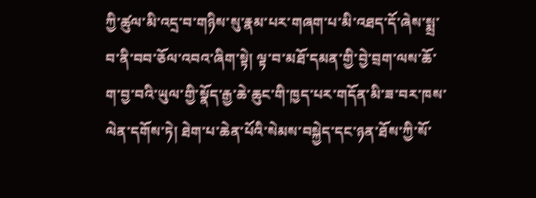ཀྱི་ཚུལ་མི་འདྲ་བ་གཉིས་སུ་རྣམ་པར་གཞག་པ་མི་འཐད་དོ་ཞེས་སྨྲ་བ་ནི་བབ་ཅོལ་འབའ་ཞིག་སྟེ། ལྟ་བ་མཐོ་དམན་གྱི་བྱེ་བྲག་ལས་ཆོ་ག་བྱ་བའི་ཡུལ་གྱི་སྣོད་རྒྱ་ཆེ་ཆུང་གི་ཁྱད་པར་གདོན་མི་ཟ་བར་ཁས་ལེན་དགོས་ཏེ། ཐེག་པ་ཆེན་པོའི་སེམས་བསྐྱེད་དང་ཉན་ཐོས་ཀྱི་སོ་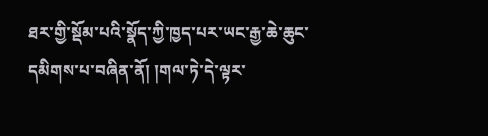ཐར་གྱི་སྡོམ་པའི་སྣོད་ཀྱི་ཁྱད་པར་ཡང་རྒྱ་ཆེ་ཆུང་དམིགས་པ་བཞིན་ནོ། །གལ་ཏེ་དེ་ལྟར་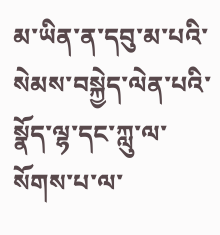མ་ཡིན་ན་དབུ་མ་པའི་སེམས་བསྐྱེད་ལེན་པའི་སྣོད་ལྷ་དང་ཀླུ་ལ་སོགས་པ་ལ་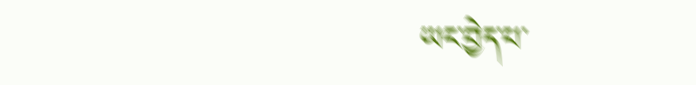ཡང་བྱེད་པ་